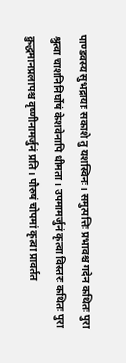पाण्डवस्य सुभद्रायाः सकाशे तु यशस्विनः। समुत्पत्तिः प्रभावश्च गदेन कथितः पुरा
श्रुत्वा चाशनिनिर्घोषं केशवेनापि धीमता। उपमामर्जुनं कृत्वा विस्तरः कथितः पुरा
क्रुद्धमानप्रलापश्च वृष्णीनामर्जुनं प्रति। पौरुषं चोपमां कृत्वा प्रावर्तत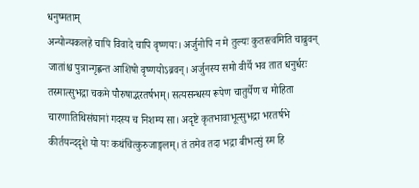धनुष्मताम्
अन्योन्यकलहे चापि विवादे चापि वृष्णयः। अर्जुनोपि न मे तुल्यः कुतस्त्वमिति चाब्रुवन्
जातांश्च पुत्रान्गृह्णन्त आशिषो वृष्णयोऽब्रवन्। अर्जुनस्य समो वीर्ये भव तात धनुर्धरः
तस्मात्सुभद्रा चकमे पौरुषाद्भरतर्षभम्। सत्यसन्धस्य रूपेण चातुर्येण च मोहिता
चारणातिथिसंघानां गदस्य च निशम्य सा। अदृष्टे कृतभावाभूत्सुभद्रा भरतर्षभे
कीर्तयन्ददृशे यो यः कथंचित्कुरुजाङ्गलम्। तं तमेव तदा भद्रा बीभत्सुं स्म हि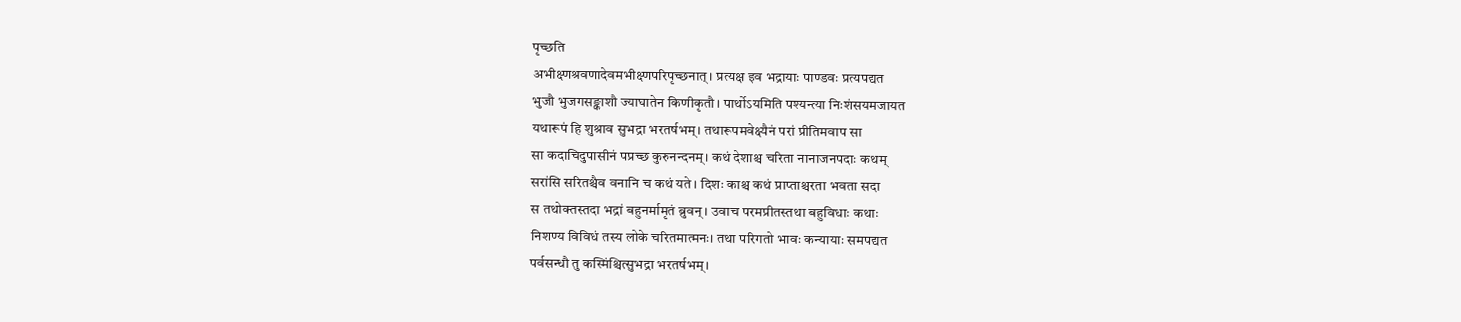पृच्छति
अभीक्ष्णश्रवणादेवमभीक्ष्णपरिपृच्छनात्। प्रत्यक्ष इव भद्रायाः पाण्डवः प्रत्यपद्यत
भुजौ भुजगसङ्काशौ ज्याघातेन किणीकृतौ। पार्थोऽयमिति पश्यन्त्या निःशंसयमजायत
यथारूपं हि शुश्राव सुभद्रा भरतर्षभम्। तथारूपमवेक्ष्यैनं परां प्रीतिमवाप सा
सा कदाचिदुपासीनं पप्रच्छ कुरुनन्दनम्। कथं देशाश्च चरिता नानाजनपदाः कथम्
सरांसि सरितश्चैव वनानि च कथं यते। दिशः काश्च कथं प्राप्ताश्चरता भवता सदा
स तथोक्तस्तदा भद्रां बहुनर्मामृतं ब्रुवन्। उवाच परमप्रीतस्तथा बहुविधाः कथाः
निशण्य विविधं तस्य लोके चरितमात्मनः। तथा परिगतो भावः कन्यायाः समपद्यत
पर्वसन्धौ तु कस्मिंश्चित्सुभद्रा भरतर्षभम्।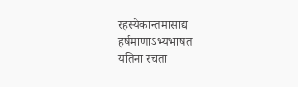रहस्येकान्तमासाद्य हर्षमाणाऽभ्यभाषत
यतिना रचता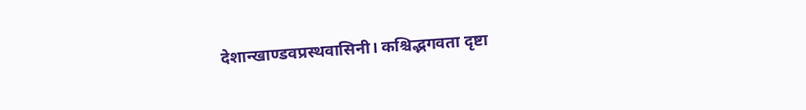देशान्खाण्डवप्रस्थवासिनी। कश्चिद्भगवता दृष्टा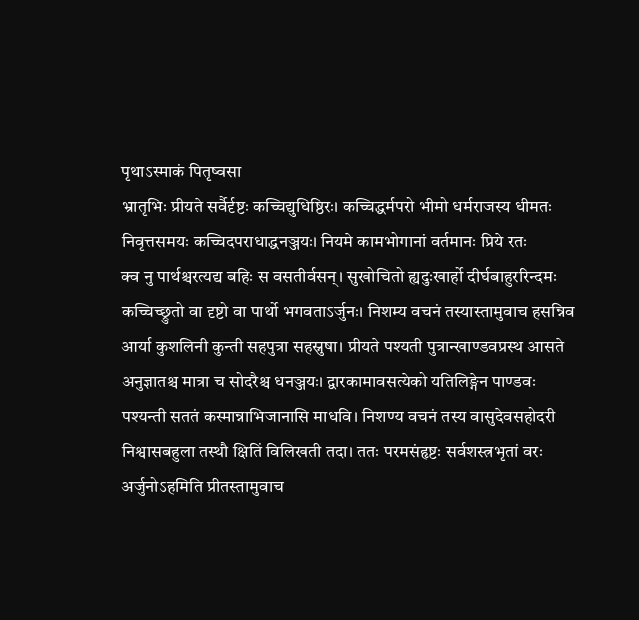पृथाऽस्माकं पितृष्वसा
भ्रातृभिः प्रीयते सर्वैर्दृष्टः कच्चिद्युधिष्ठिरः। कच्चिद्धर्मपरो भीमो धर्मराजस्य धीमतः
निवृत्तसमयः कच्चिदपराधाद्धनञ्जयः। नियमे कामभोगानां वर्तमानः प्रिये रतः
क्व नु पार्थश्चरत्यद्य बहिः स वसतीर्वसन्। सुखोचितो ह्यदुःखार्हो दीर्घबाहुररिन्दमः
कच्चिच्छ्रुतो वा दृष्टो वा पार्थो भगवताऽर्जुनः। निशम्य वचनं तस्यास्तामुवाच हसन्निव
आर्या कुशलिनी कुन्ती सहपुत्रा सहस्नुषा। प्रीयते पश्यती पुत्रान्खाण्डवप्रस्थ आसते
अनुज्ञातश्च मात्रा च सोदरैश्च धनञ्जयः। द्वारकामावसत्येको यतिलिङ्गेन पाण्डवः
पश्यन्ती सततं कस्मान्नाभिजानासि माधवि। निशण्य वचनं तस्य वासुदेवसहोदरी
निश्वासबहुला तस्थौ क्षितिं विलिखती तदा। ततः परमसंहृष्टः सर्वशस्त्रभृतां वरः
अर्जुनोऽहमिति प्रीतस्तामुवाच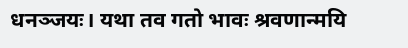धनञ्जयः। यथा तव गतो भावः श्रवणान्मयि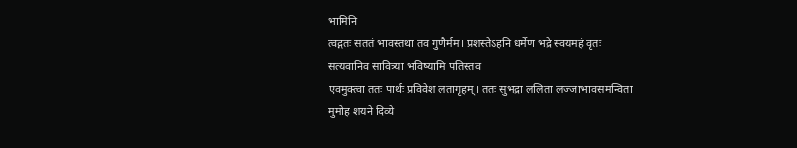भामिनि
त्वद्गतः सततं भावस्तथा तव गुणैर्मम। प्रशस्तेऽहनि धर्मेण भद्रे स्वयमहं वृतः
सत्यवानिव सावित्र्या भविष्यामि पतिस्तव
एवमुक्त्वा ततः पार्थः प्रविवेश लतागृहम्। ततः सुभद्रा ललिता लज्जाभावसमन्विता
मुमोह शयने दिव्ये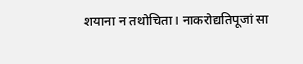शयाना न तथोचिता। नाकरोद्यतिपूजां सा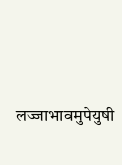लज्जाभावमुपेयुषी